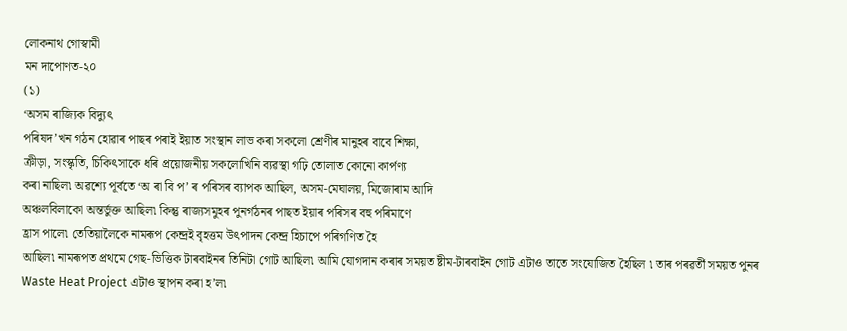লোকনাথ গোস্বামী
মন দাপোণত-২০
(১)
‘অসম ৰাজ্যিক বিদ্যুৎ
পৰিষদ’খন গঠন হোৱাৰ পাছৰ পৰাই ইয়াত সংস্থান লাভ কৰা সকলো শ্ৰেণীৰ মানুহৰ বাবে শিক্ষা,
ক্ৰীড়া, সংস্কৃতি, চিকিৎসাকে ধৰি প্ৰয়োজনীয় সকলোখিনি ব্যৱস্থা গঢ়ি তোলাত কোনো কাৰ্পণ্য
কৰা নাছিল৷ অৱশ্যে পূৰ্বতে ‘অ ৰা বি প’ ৰ পৰিসৰ ব্যাপক আছিল, অসম-মেঘালয়, মিজোৰাম আদি
অঞ্চলবিলাকো অন্তৰ্ভুক্ত আছিল৷ কিন্তু ৰাজ্যসমুহৰ পুনৰ্গঠনৰ পাছত ইয়াৰ পৰিসৰ বহু পৰিমাণে
হ্ৰাস পালে৷ তেতিয়ালৈকে নামৰূপ কেন্দ্ৰই বৃহত্তম উৎপাদন কেন্দ্ৰ হিচাপে পৰিগণিত হৈ
আছিল৷ নামৰূপত প্ৰথমে গেছ-ভিত্তিক টাৰবাইনৰ তিনিটা গোট আছিল৷ আমি যোগদান কৰাৰ সময়ত ষ্টীম-টাৰবাইন গোট এটাও তাতে সংযোজিত হৈছিল ৷ তাৰ পৰৱৰ্তী সময়ত পুনৰ
Waste Heat Project এটাও স্থাপন কৰা হ’ল৷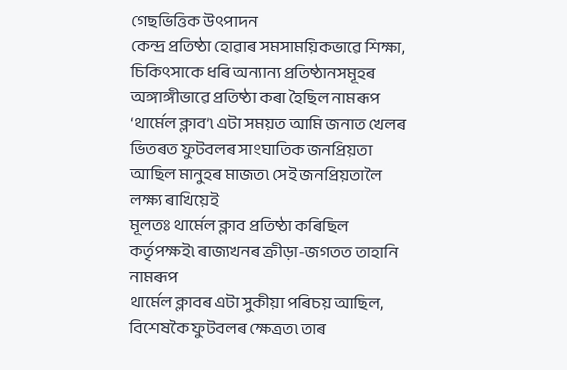গেছভিত্তিক উৎপাদন
কেন্দ্ৰ প্ৰতিষ্ঠা হোৱাৰ সমসাময়িকভাৱে শিক্ষা, চিকিৎসাকে ধৰি অন্যান্য প্ৰতিষ্ঠানসমূহৰ
অঙ্গাঙ্গীভাৱে প্ৰতিষ্ঠা কৰা হৈছিল নামৰূপ ‘থাৰ্মেল ক্লাব’৷ এটা সময়ত আমি জনাত খেলৰ
ভিতৰত ফুটবলৰ সাংঘাতিক জনপ্ৰিয়তা আছিল মানুহৰ মাজত৷ সেই জনপ্ৰিয়তালৈ লক্ষ্য ৰাখিয়েই
মূলতঃ থাৰ্মেল ক্লাব প্ৰতিষ্ঠা কৰিছিল কৰ্তৃপক্ষই৷ ৰাজ্যখনৰ ক্ৰীড়া-জগতত তাহানি নামৰূপ
থাৰ্মেল ক্লাবৰ এটা সুকীয়া পৰিচয় আছিল, বিশেষকৈ ফুটবলৰ ক্ষেত্ৰত৷ তাৰ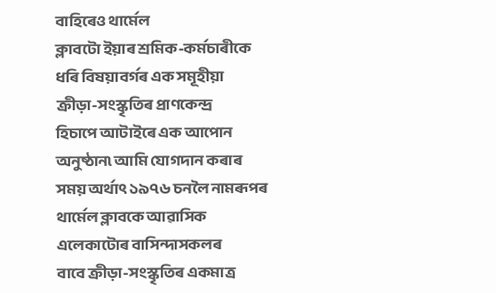বাহিৰেও থাৰ্মেল
ক্লাবটো ইয়াৰ শ্ৰমিক-কৰ্মচাৰীকে ধৰি বিষয়াবৰ্গৰ এক সমূহীয়া ক্ৰীড়া-সংস্কৃতিৰ প্ৰাণকেন্দ্ৰ
হিচাপে আটাইৰে এক আপোন অনুষ্ঠান৷ আমি যোগদান কৰাৰ সময় অৰ্থাৎ ১৯৭৬ চনলৈ নামৰূপৰ থাৰ্মেল ক্লাবকে আৱাসিক এলেকাটোৰ বাসিন্দাসকলৰ
বাবে ক্ৰীড়া-সংস্কৃতিৰ একমাত্ৰ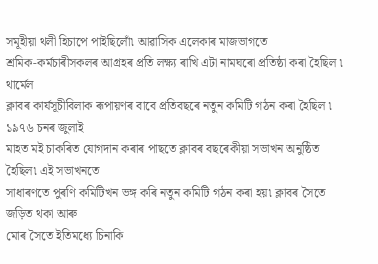সমূহীয়া থলী হিচাপে পাইছিলোঁ৷ আৱাসিক এলেকাৰ মাজভাগতে
শ্ৰমিক-কৰ্মচাৰীসকলৰ আগ্ৰহৰ প্ৰতি লক্ষ্য ৰাখি এটা নামঘৰো প্ৰতিষ্ঠা কৰা হৈছিল ৷ থাৰ্মেল
ক্লাবৰ কাৰ্যসূচীবিলাক ৰূপায়ণৰ বাবে প্ৰতিবছৰে নতুন কমিটি গঠন কৰা হৈছিল ৷ ১৯৭৬ চনৰ জুলাই
মাহত মই চাকৰিত যোগদান কৰাৰ পাছতে ক্লাবৰ বছৰেকীয়া সভাখন অনুষ্ঠিত হৈছিল৷ এই সভাখনতে
সাধাৰণতে পুৰণি কমিটিখন ভঙ্গ কৰি নতুন কমিটি গঠন কৰা হয়৷ ক্লাবৰ সৈতে জড়িত থকা আৰু
মোৰ সৈতে ইতিমধ্যে চিনাকি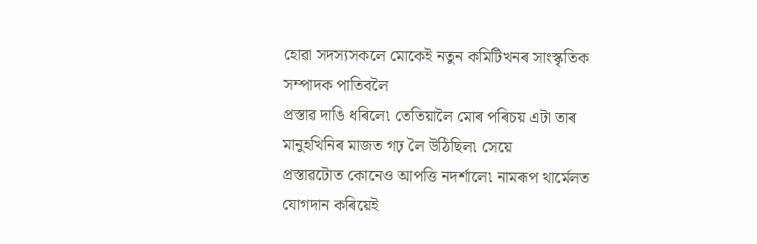হোৱা সদস্যসকলে মোকেই নতুন কমিটিখনৰ সাংস্কৃতিক সম্পাদক পাতিবলৈ
প্ৰস্তাৱ দাঙি ধৰিলে৷ তেতিয়ালৈ মোৰ পৰিচয় এটা তাৰ মানুহখিনিৰ মাজত গঢ় লৈ উঠিছিল৷ সেয়ে
প্ৰস্তাৱটোত কোনেও আপত্তি নদৰ্শালে৷ নামৰূপ থাৰ্মেলত যোগদান কৰিয়েই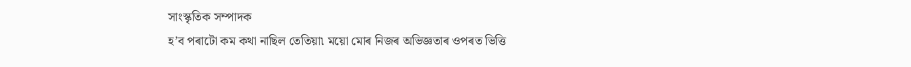সাংস্কৃতিক সম্পাদক
হ’ব পৰাটো কম কথা নাছিল তেতিয়া৷ ময়ো মোৰ নিজৰ অভিজ্ঞতাৰ ওপৰত ভিত্তি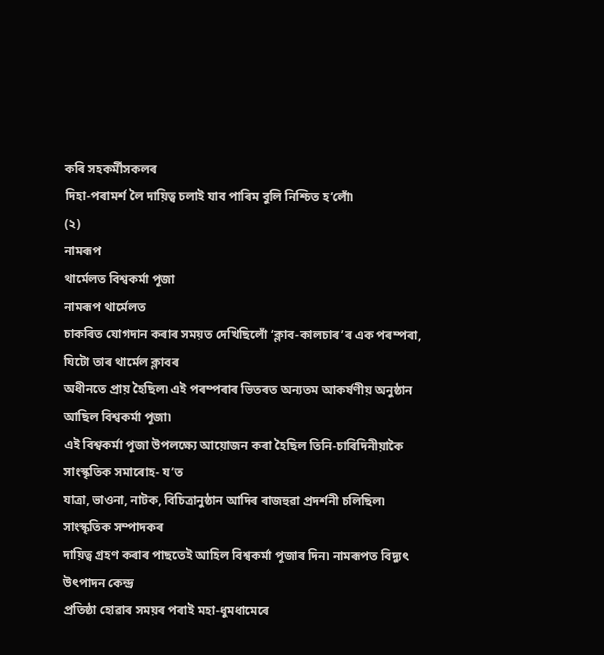কৰি সহকৰ্মীসকলৰ
দিহা-পৰামৰ্শ লৈ দায়িত্ব চলাই যাব পাৰিম বুলি নিশ্চিত হ’লোঁ৷
(২)
নামৰূপ
থাৰ্মেলত বিশ্বকৰ্মা পূজা
নামৰূপ থাৰ্মেলত
চাকৰিত যোগদান কৰাৰ সময়ত দেখিছিলোঁ ‘ক্লাব-কালচাৰ’ৰ এক পৰম্পৰা, যিটো তাৰ থাৰ্মেল ক্লাবৰ
অধীনতে প্ৰায় হৈছিল৷ এই পৰম্পৰাৰ ভিতৰত অন্যতম আকৰ্ষণীয় অনুষ্ঠান আছিল বিশ্বকৰ্মা পূজা৷
এই বিশ্বকৰ্মা পূজা উপলক্ষ্যে আয়োজন কৰা হৈছিল তিনি-চাৰিদিনীয়াকৈ সাংস্কৃতিক সমাৰোহ- য’ত
যাত্ৰা, ভাওনা, নাটক, বিচিত্ৰানুষ্ঠান আদিৰ ৰাজহুৱা প্ৰদৰ্শনী চলিছিল৷
সাংস্কৃতিক সম্পাদকৰ
দায়িত্ব গ্ৰহণ কৰাৰ পাছতেই আহিল বিশ্বকৰ্মা পূজাৰ দিন৷ নামৰূপত বিদ্যুৎ উৎপাদন কেন্দ্ৰ
প্ৰতিষ্ঠা হোৱাৰ সময়ৰ পৰাই মহা-ধুমধামেৰে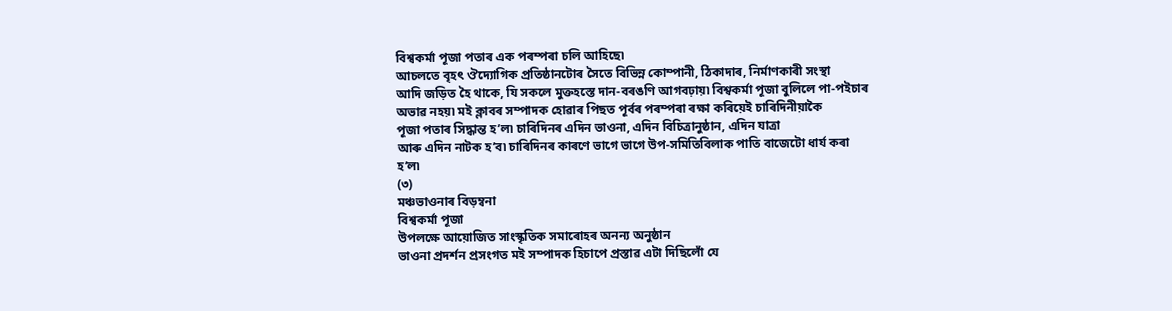বিশ্বকৰ্মা পূজা পতাৰ এক পৰম্পৰা চলি আহিছে৷
আচলতে বৃহৎ ঔদ্যোগিক প্ৰতিষ্ঠানটোৰ সৈতে বিভিন্ন কোম্পানী, ঠিকাদাৰ, নিৰ্মাণকাৰী সংস্থা
আদি জড়িত হৈ থাকে, যি সকলে মুক্তহস্তে দান-বৰঙণি আগবঢ়ায়৷ বিশ্বকৰ্মা পূজা বুলিলে পা-পইচাৰ
অভাৱ নহয়৷ মই ক্লাবৰ সম্পাদক হোৱাৰ পিছত পূৰ্বৰ পৰম্পৰা ৰক্ষা কৰিয়েই চাৰিদিনীয়াকৈ
পূজা পতাৰ সিদ্ধান্ত হ’ল৷ চাৰিদিনৰ এদিন ভাওনা, এদিন বিচিত্ৰানুষ্ঠান, এদিন যাত্ৰা
আৰু এদিন নাটক হ’ব৷ চাৰিদিনৰ কাৰণে ভাগে ভাগে উপ-সমিতিবিলাক পাতি বাজেটো ধাৰ্য কৰা
হ’ল৷
(৩)
মঞ্চভাওনাৰ বিড়ম্বনা
বিশ্বকৰ্মা পূজা
উপলক্ষে আয়োজিত সাংস্কৃতিক সমাৰোহৰ অনন্য অনুষ্ঠান
ভাওনা প্ৰদৰ্শন প্ৰসংগত মই সম্পাদক হিচাপে প্ৰস্তাৱ এটা দিছিলোঁ যে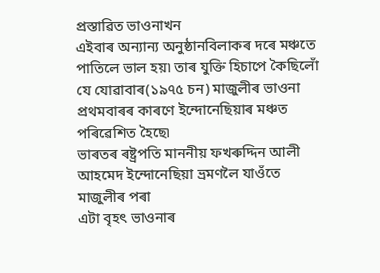প্ৰস্তাৱিত ভাওনাখন
এইবাৰ অন্যান্য অনুষ্ঠানবিলাকৰ দৰে মঞ্চতে পাতিলে ভাল হয়৷ তাৰ যুক্তি হিচাপে কৈছিলোঁ যে যোৱাবাৰ(১৯৭৫ চন) মাজুলীৰ ভাওনা প্ৰথমবাৰৰ কাৰণে ইন্দোনেছিয়াৰ মঞ্চত পৰিৱেশিত হৈছে৷
ভাৰতৰ ৰষ্ট্ৰপতি মাননীয় ফখৰুদ্দিন আলী আহমেদ ইন্দোনেছিয়া ভ্ৰমণলৈ যাওঁতে মাজুলীৰ পৰা
এটা বৃহৎ ভাওনাৰ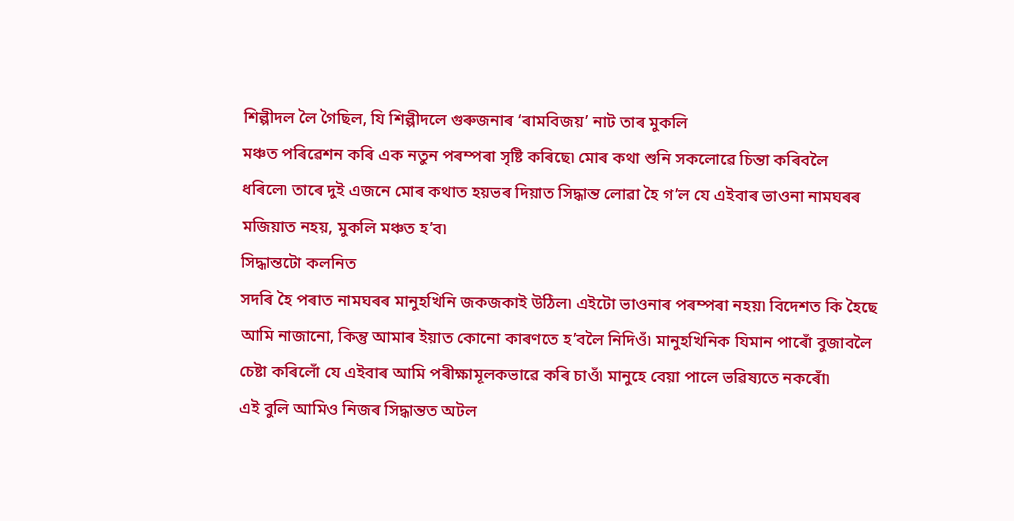শিল্পীদল লৈ গৈছিল, যি শিল্পীদলে গুৰুজনাৰ ‘ৰামবিজয়’ নাট তাৰ মুকলি
মঞ্চত পৰিৱেশন কৰি এক নতুন পৰম্পৰা সৃষ্টি কৰিছে৷ মোৰ কথা শুনি সকলোৱে চিন্তা কৰিবলৈ
ধৰিলে৷ তাৰে দুই এজনে মোৰ কথাত হয়ভৰ দিয়াত সিদ্ধান্ত লোৱা হৈ গ’ল যে এইবাৰ ভাওনা নামঘৰৰ
মজিয়াত নহয়, মুকলি মঞ্চত হ’ব৷
সিদ্ধান্তটো কলনিত
সদৰি হৈ পৰাত নামঘৰৰ মানুহখিনি জকজকাই উঠিল৷ এইটো ভাওনাৰ পৰম্পৰা নহয়৷ বিদেশত কি হৈছে
আমি নাজানো, কিন্তু আমাৰ ইয়াত কোনো কাৰণতে হ’বলৈ নিদিওঁ৷ মানুহখিনিক যিমান পাৰোঁ বুজাবলৈ
চেষ্টা কৰিলোঁ যে এইবাৰ আমি পৰীক্ষামূলকভাৱে কৰি চাওঁ৷ মানুহে বেয়া পালে ভৱিষ্যতে নকৰোঁ৷
এই বুলি আমিও নিজৰ সিদ্ধান্তত অটল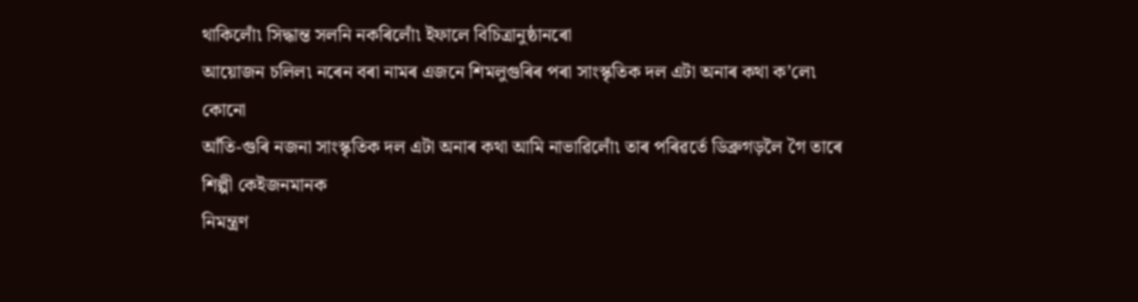থাকিলোঁ৷ সিদ্ধান্ত সলনি নকৰিলোঁ৷ ইফালে বিচিত্ৰানুষ্ঠানৰো
আয়োজন চলিল৷ নৰেন বৰা নামৰ এজনে শিমলুগুৰিৰ পৰা সাংস্কৃতিক দল এটা অনাৰ কথা ক’লে৷ কোনো
আঁতি-গুৰি নজনা সাংস্কৃতিক দল এটা অনাৰ কথা আমি নাভাৱিলোঁ৷ তাৰ পৰিৱৰ্তে ডিব্ৰুগড়লৈ গৈ তাৰে শিল্পী কেইজনমানক
নিমন্ত্ৰণ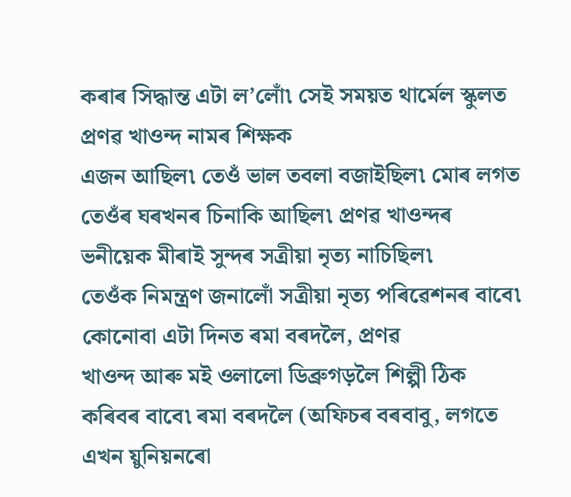কৰাৰ সিদ্ধান্ত এটা ল’লোঁ৷ সেই সময়ত থাৰ্মেল স্কুলত প্ৰণৱ খাওন্দ নামৰ শিক্ষক
এজন আছিল৷ তেওঁ ভাল তবলা বজাইছিল৷ মোৰ লগত
তেওঁৰ ঘৰখনৰ চিনাকি আছিল৷ প্ৰণৱ খাওন্দৰ ভনীয়েক মীৰাই সুন্দৰ সত্ৰীয়া নৃত্য নাচিছিল৷
তেওঁক নিমন্ত্ৰণ জনালোঁ সত্ৰীয়া নৃত্য পৰিৱেশনৰ বাবে৷ কোনোবা এটা দিনত ৰমা বৰদলৈ, প্ৰণৱ
খাওন্দ আৰু মই ওলালো ডিব্ৰুগড়লৈ শিল্পী ঠিক কৰিবৰ বাবে৷ ৰমা বৰদলৈ (অফিচৰ বৰবাবু, লগতে
এখন য়ুনিয়নৰো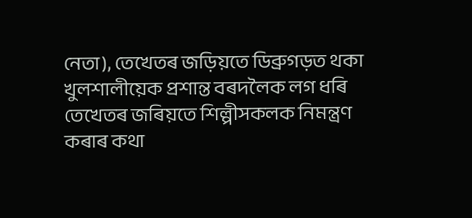নেতা), তেখেতৰ জড়িয়তে ডিব্ৰুগড়ত থকা খুলশালীয়েক প্ৰশান্ত বৰদলৈক লগ ধৰি
তেখেতৰ জৰিয়তে শিল্পীসকলক নিমন্ত্ৰণ কৰাৰ কথা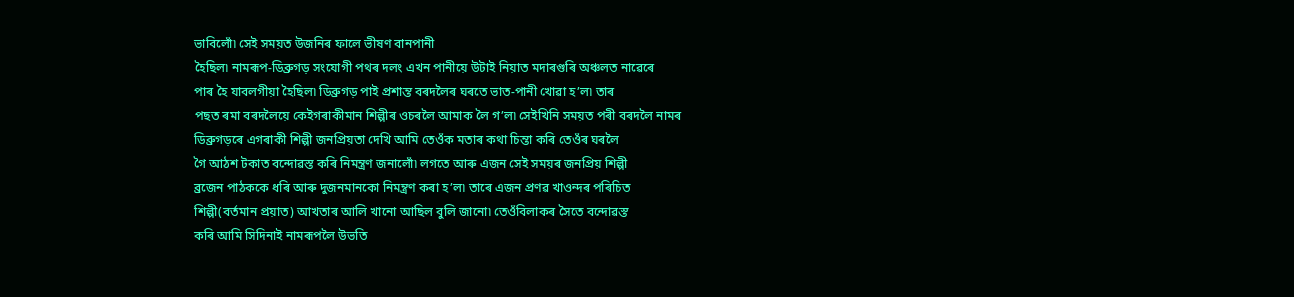ভাবিলোঁ৷ সেই সময়ত উজনিৰ ফালে ভীষণ বানপানী
হৈছিল৷ নামৰূপ-ডিব্ৰুগড় সংযোগী পথৰ দলং এখন পানীয়ে উটাই নিয়াত মদাৰগুৰি অঞ্চলত নাৱেৰে
পাৰ হৈ যাবলগীয়া হৈছিল৷ ডিব্ৰুগড় পাই প্ৰশান্ত বৰদলৈৰ ঘৰতে ভাত-পানী খোৱা হ’ল৷ তাৰ
পছত ৰমা বৰদলৈয়ে কেইগৰাকীমান শিল্পীৰ ওচৰলৈ আমাক লৈ গ’ল৷ সেইখিনি সময়ত পৰী বৰদলৈ নামৰ
ডিব্ৰুগড়ৰে এগৰাকী শিল্পী জনপ্ৰিয়তা দেখি আমি তেওঁক মতাৰ কথা চিন্তা কৰি তেওঁৰ ঘৰলৈ
গৈ আঠশ টকাত বন্দোৱস্ত কৰি নিমন্ত্ৰণ জনালোঁ৷ লগতে আৰু এজন সেই সময়ৰ জনপ্ৰিয় শিল্পী
ব্ৰজেন পাঠককে ধৰি আৰু দুজনমানকো নিমন্ত্ৰণ কৰা হ’ল৷ তাৰে এজন প্ৰণৱ খাওন্দৰ পৰিচিত
শিল্পী(বৰ্তমান প্ৰয়াত) আখতাৰ আলি খানো আছিল বুলি জানো৷ তেওঁবিলাকৰ সৈতে বন্দোৱস্ত
কৰি আমি সিদিনাই নামৰূপলৈ উভতি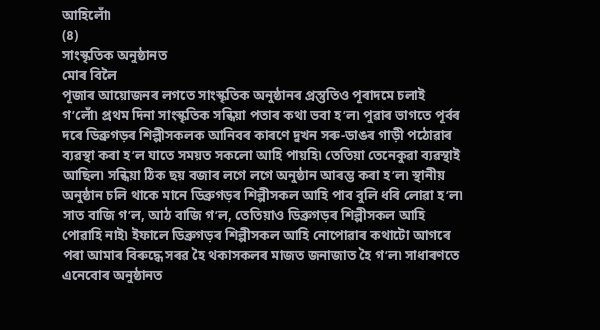আহিলোঁ৷
(৪)
সাংস্কৃতিক অনুষ্ঠানত
মোৰ বিলৈ
পূজাৰ আয়োজনৰ লগতে সাংস্কৃতিক অনুষ্ঠানৰ প্ৰস্তুতিও পূৰাদমে চলাই গ’লোঁ৷ প্ৰথম দিনা সাংস্কৃতিক সন্ধিয়া পতাৰ কথা ভবা হ’ল৷ পুৱাৰ ভাগতে পূৰ্বৰ দৰে ডিব্ৰুগড়ৰ শিল্পীসকলক আনিবৰ কাৰণে দুখন সৰু-ডাঙৰ গাড়ী পঠোৱাৰ ব্যৱস্থা কৰা হ’ল যাতে সময়ত সকলো আহি পায়হি৷ তেতিয়া তেনেকুৱা ব্যৱস্থাই আছিল৷ সন্ধিয়া ঠিক ছয় বজাৰ লগে লগে অনুষ্ঠান আৰম্ভ কৰা হ’ল৷ স্থানীয় অনুষ্ঠান চলি থাকে মানে ডিব্ৰুগড়ৰ শিল্পীসকল আহি পাব বুলি ধৰি লোৱা হ’ল৷ সাত বাজি গ’ল, আঠ বাজি গ’ল, তেতিয়াও ডিব্ৰুগড়ৰ শিল্পীসকল আহি পোৱাহি নাই৷ ইফালে ডিব্ৰুগড়ৰ শিল্পীসকল আহি নোপোৱাৰ কথাটো আগৰে পৰা আমাৰ বিৰুদ্ধে সৰৱ হৈ থকাসকলৰ মাজত জনাজাত হৈ গ’ল৷ সাধাৰণতে এনেবোৰ অনুষ্ঠানত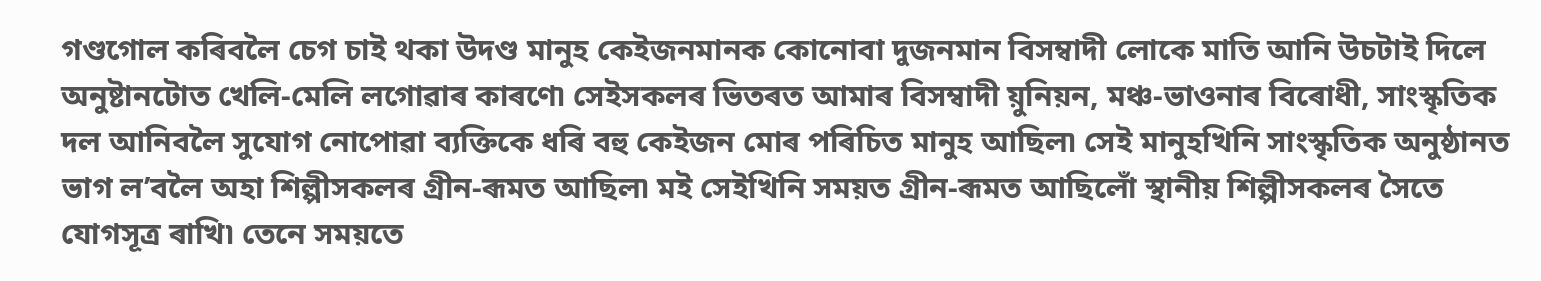গণ্ডগোল কৰিবলৈ চেগ চাই থকা উদণ্ড মানুহ কেইজনমানক কোনোবা দুজনমান বিসম্বাদী লোকে মাতি আনি উচটাই দিলে অনুষ্টানটোত খেলি-মেলি লগোৱাৰ কাৰণে৷ সেইসকলৰ ভিতৰত আমাৰ বিসম্বাদী য়ুনিয়ন, মঞ্চ-ভাওনাৰ বিৰোধী, সাংস্কৃতিক দল আনিবলৈ সুযোগ নোপোৱা ব্যক্তিকে ধৰি বহু কেইজন মোৰ পৰিচিত মানুহ আছিল৷ সেই মানুহখিনি সাংস্কৃতিক অনুষ্ঠানত ভাগ ল’বলৈ অহা শিল্পীসকলৰ গ্ৰীন-ৰূমত আছিল৷ মই সেইখিনি সময়ত গ্ৰীন-ৰূমত আছিলোঁ স্থানীয় শিল্পীসকলৰ সৈতে যোগসূত্ৰ ৰাখি৷ তেনে সময়তে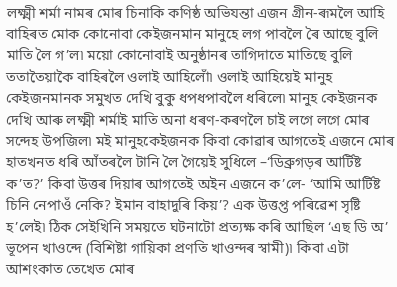লক্ষ্মী শৰ্মা নামৰ মোৰ চিনাকি কণিষ্ঠ অভিযন্তা এজন গ্ৰীন-ৰূমলৈ আহি বাহিৰত মোক কোনোবা কেইজনমান মানুহে লগ পাবলৈ ৰৈ আছে বুলি মাতি লৈ গ’ল৷ ময়ো কোনোবাই অনুষ্ঠানৰ তাগিদাতে মাতিছে বুলি ততাতৈয়াকৈ বাহিৰলৈ ওলাই আহিলোঁ৷ ওলাই আহিয়েই মানুহ কেইজনমানক সমুখত দেখি বুকু ধপধপাবলৈ ধৰিলে৷ মানুহ কেইজনক দেখি আৰু লক্ষ্মী শৰ্মাই মাতি অনা ধৰণ-কৰণলৈ চাই লগে লগে মোৰ সন্দেহ উপজিল৷ মই মানুহকেইজনক কিবা কোৱাৰ আগতেই এজনে মোৰ হাতখনত ধৰি আঁতৰলৈ টানি লৈ গৈয়েই সুধিলে –‘ডিব্ৰুগড়ৰ আৰ্টিষ্ট ক’ত?’ কিবা উত্তৰ দিয়াৰ আগতেই অইন এজনে ক’লে- ‘আমি আৰ্টিষ্ট চিনি নেপাওঁ নেকি? ইমান বাহাদুৰি কিয়’? এক উত্তপ্ত পৰিৱেশ সৃষ্টি হ’লেই৷ ঠিক সেইখিনি সময়তে ঘটনাটো প্ৰত্যক্ষ কৰি আছিল ‘এছ ডি অ’ ভূপেন খাওন্দে (বিশিষ্টা গায়িকা প্ৰণতি খাওন্দৰ স্বামী)৷ কিবা এটা আশংকাত তেখেত মোৰ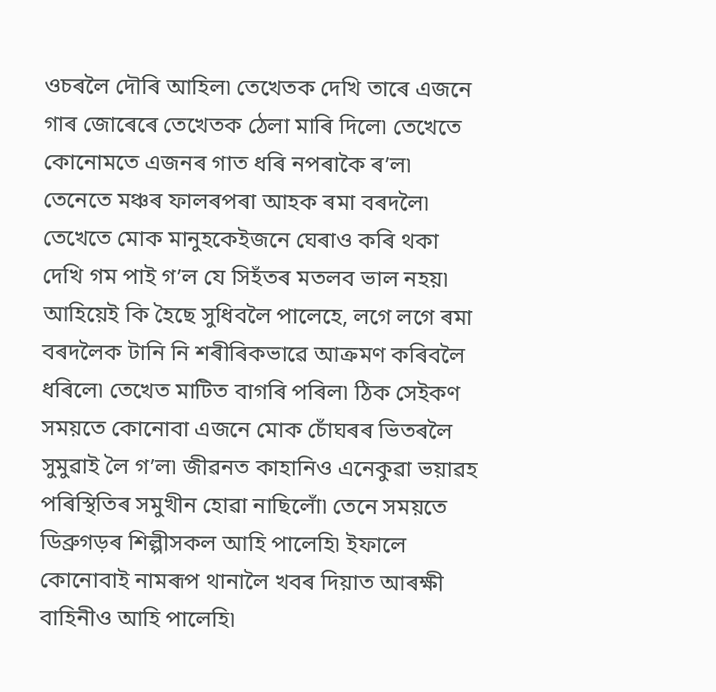ওচৰলৈ দৌৰি আহিল৷ তেখেতক দেখি তাৰে এজনে গাৰ জোৰেৰে তেখেতক ঠেলা মাৰি দিলে৷ তেখেতে কোনোমতে এজনৰ গাত ধৰি নপৰাকৈ ৰ’ল৷ তেনেতে মঞ্চৰ ফালৰপৰা আহক ৰমা বৰদলৈ৷ তেখেতে মোক মানুহকেইজনে ঘেৰাও কৰি থকা দেখি গম পাই গ’ল যে সিহঁতৰ মতলব ভাল নহয়৷ আহিয়েই কি হৈছে সুধিবলৈ পালেহে, লগে লগে ৰমা বৰদলৈক টানি নি শৰীৰিকভাৱে আক্ৰমণ কৰিবলৈ ধৰিলে৷ তেখেত মাটিত বাগৰি পৰিল৷ ঠিক সেইকণ সময়তে কোনোবা এজনে মোক চোঁঘৰৰ ভিতৰলৈ সুমুৱাই লৈ গ’ল৷ জীৱনত কাহানিও এনেকুৱা ভয়াৱহ পৰিস্থিতিৰ সমুখীন হোৱা নাছিলোঁ৷ তেনে সময়তে ডিব্ৰুগড়ৰ শিল্পীসকল আহি পালেহি৷ ইফালে কোনোবাই নামৰূপ থানালৈ খবৰ দিয়াত আৰক্ষী বাহিনীও আহি পালেহি৷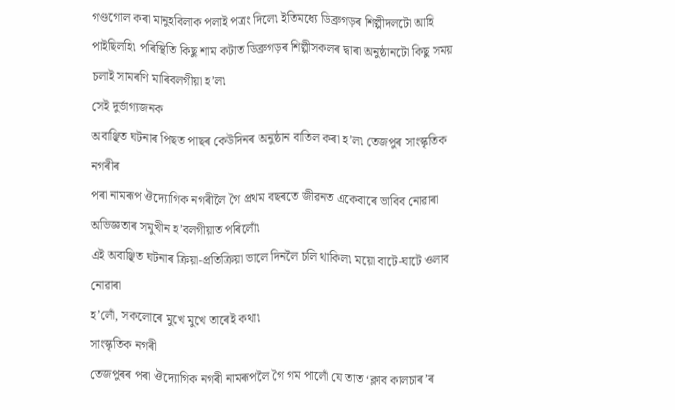গণ্ডগোল কৰা মানুহবিলাক পলাই পত্ৰং দিলে৷ ইতিমধ্যে ডিব্ৰুগড়ৰ শিল্পীদলটো আহি পাইছিলহি৷ পৰিস্থিতি কিছু শাম কটাত ডিব্ৰুগড়ৰ শিল্পীসকলৰ দ্বাৰা অনুষ্ঠানটো কিছু সময় চলাই সামৰণি মাৰিবলগীয়া হ’ল৷
সেই দুৰ্ভাগ্যজনক
অবাঞ্ছিত ঘটনাৰ পিছত পাছৰ কেউদিনৰ অনুষ্ঠান বাতিল কৰা হ’ল৷ তেজপুৰ সাংস্কৃতিক নগৰীৰ
পৰা নামৰূপ ঔদ্যোগিক নগৰীলৈ গৈ প্ৰথম বছৰতে জীৱনত একেবাৰে ভাবিব নোৱাৰা অভিজ্ঞতাৰ সমুখীন হ’বলগীয়াত পৰিলোঁ৷
এই অবাঞ্ছিত ঘটনাৰ ক্ৰিয়া-প্ৰতিক্ৰিয়া ভালে দিনলৈ চলি থাকিল৷ ময়ো বাটে-ঘাটে ওলাব নোৱাৰা
হ’লোঁ, সকলোৰে মুখে মুখে তাৰেই কথা৷
সাংস্কৃতিক নগৰী
তেজপুৰৰ পৰা ঔদ্যোগিক নগৰী নামৰূপলৈ গৈ গম পালোঁ যে তাত ‘ক্লাব কালচাৰ’ৰ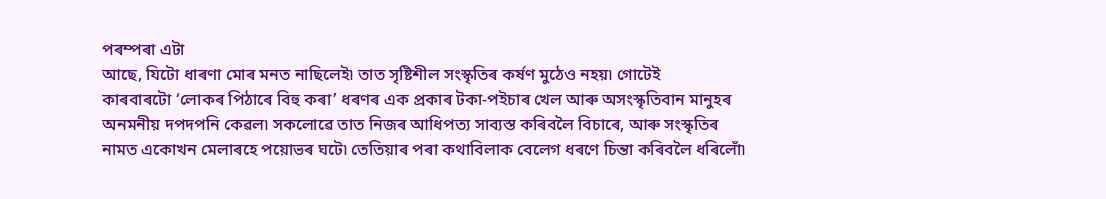পৰম্পৰা এটা
আছে, যিটো ধাৰণা মোৰ মনত নাছিলেই৷ তাত সৃষ্টিশীল সংস্কৃতিৰ কৰ্ষণ মুঠেও নহয়৷ গোটেই
কাৰবাৰটো ‘লোকৰ পিঠাৰে বিহু কৰা’ ধৰণৰ এক প্ৰকাৰ টকা-পইচাৰ খেল আৰু অসংস্কৃতিবান মানুহৰ
অনমনীয় দপদপনি কেৱল৷ সকলোৱে তাত নিজৰ আধিপত্য সাব্যস্ত কৰিবলৈ বিচাৰে, আৰু সংস্কৃতিৰ
নামত একোখন মেলাৰহে পয়োভৰ ঘটে৷ তেতিয়াৰ পৰা কথাবিলাক বেলেগ ধৰণে চিন্তা কৰিবলৈ ধৰিলোঁ৷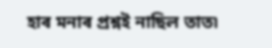হাৰ মনাৰ প্ৰশ্নই নাছিল তাত৷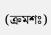(ক্ৰমশঃ)